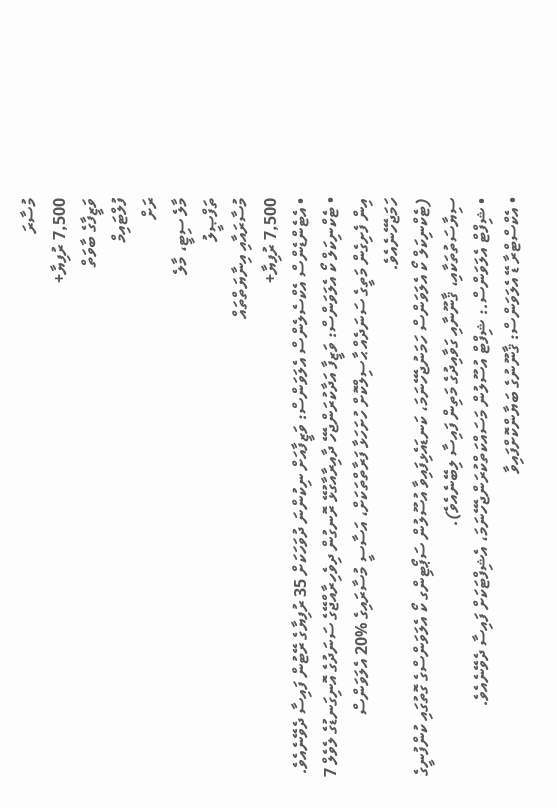މުސާރަ
7,500 ރުފިޔާ+
ވަޒީފާގެ ބާވަތް
ފުލްޓައިމް
ރަށް
މާލެ ސިޓީ، މާލެ
ތަފްޞީލު
މުސާރައާއި އިނާޔަތްތައް
7,500 ރުފިޔާ+
• އެޓެންޑެންސް އެކްސެލެންސް އެލަވަންސް: ވަޒީފާއަށް ނިކުންނަ ދުވަހަކަށް 35 ރުފިޔާގެ ރޭޓުން ފައިސާ ދެވޭނެއެވެ.
• ޓެކްނިކަލް ކޯ އެލަވަންސް: ވަޒީފާ އަދާކުރަންޖެހޭ ދާއިރާއާގުޅޭ ރޮނގުން ދިވެހިރާއްޖޭގެ ސަނަދުގެ އޮނިގަނޑުގެ ލެވެލް 7 އިން ފެށިގެން މަތީގެ ސަނަދެއް ޙާސިލްކޮށް ހުށަހަޅާ ފަރާތްތަކަށް، އަސާސީ މުސާރައިގެ %20 އެލަވަންސް ހަމަޖެހޭނެއެވެ.
(ޓެކްނިކަލް ކޯ އެލަވަންސް ހަމަނުޖެހޭނަމަ، ކަނޑައެޅިފައިވާ އުސޫލުން ސަޕޯޓިންގ ކޯ އެލަވަންސްގެ ގޮތުގައި ކުންފުނީގެ ސިޔާސަތުތަކާއި، ޤާނޫނާއި ގަވާއިދުގެ މަތިން ފައިސާ ލިބޭނެއެވެ).
• ޝިފްޓް އެލަވަންސް.: ޝިފްޓް އުސޫލުން މަސައްކަތްކުރަންޖެހޭނަމަ، އެޝިފްޓަކަށް ފައިސާ ދެވޭނެއެވެ.
• އެކްސްޓްރާ ޑޭ އެލަވަންސް: ޤާނޫނުގެ ބަޔާންކޮށްފައިވާ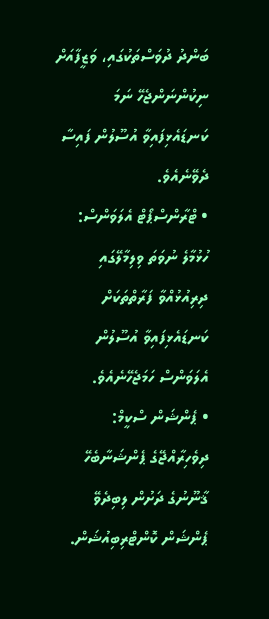ބަންދު ދުވަސްތަކުގައި، ވަޒީފާއަށް ނިކުންނަންޖެހޭ ނަމަ ކަނޑައެޅިފައިވާ އުސޫލުން ފައިސާ ދެވޭނެއެވެ.
• ޓްރާންސްޕޯޓް އެލަވަންސް: ހުޅުމާލެ ނުވަތަ ވިލިމާލޭގައި ދިރިއުޅުއްވާ ފަރާތްތަކަށް ކަނޑައެޅިފައިވާ އުސޫލުން އެލަވަންސް ހަމަޖެހޭނެއެވެ.
• ޕެންޝަން ސްކީމް: ދިވެހިރާއްޖޭގެ ޕެންޝަނާބެހޭ ޤާނޫނުގެ ދަށުން ލިބިދެވޭ ޕެންޝަން ކޮންޓްރިބިއުޝަން.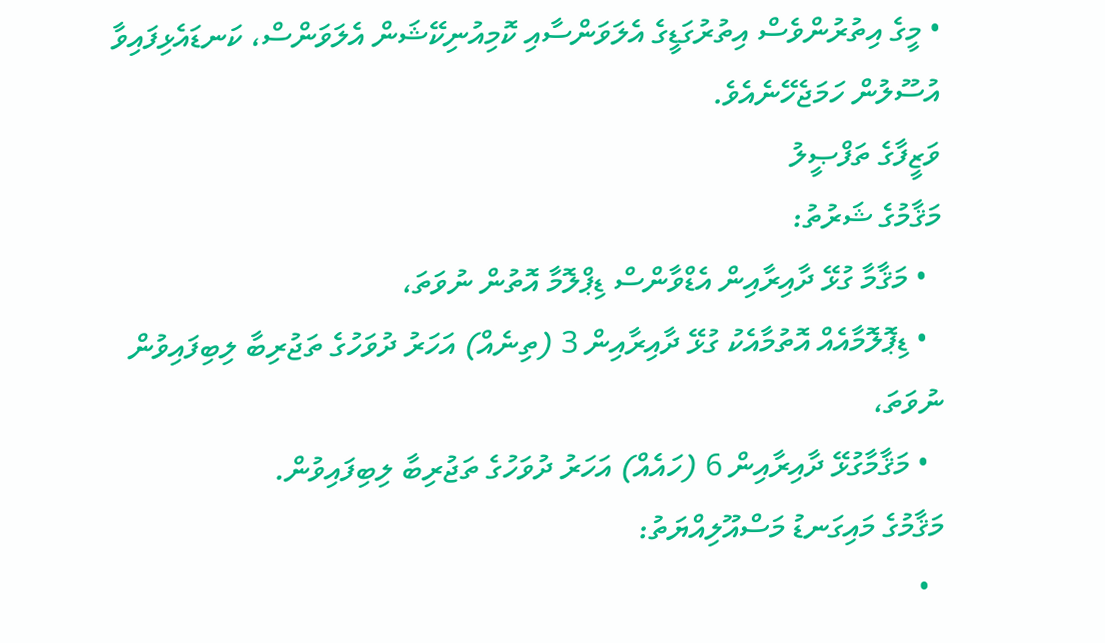• މީގެ އިތުރުންވެސް އިތުރުގަޑީގެ އެލަވަންސާއި ކޮމިއުނިކޭޝަން އެލަވަންސް، ކަނޑައެޅިފައިވާ އުސޫލުން ހަމަޖެހޭނެއެވެ.
ވަޒީފާގެ ތަފްޞީލު
މަޤާމުގެ ޝަރުތު:
  • މަޤާމާ ގުޅޭ ދާއިރާއިން އެޑްވާންސް ޑިޕްލޮމާ އޮތުން ނުވަތަ،
  • ޑިޕޮލޮމާއެއް އޮތުމާއެކު ގުޅޭ ދާއިރާއިން 3 (ތިނެއް) އަހަރު ދުވަހުގެ ތަޖުރިބާ ލިބިފައިވުން ނުވަތަ،
  • މަޤާމާގުޅޭ ދާއިރާއިން 6 (ހައެއް) އަހަރު ދުވަހުގެ ތަޖުރިބާ ލިބިފައިވުން.
މަޤާމުގެ މައިގަނޑު މަސްއޫލިއްޔަތު:
  •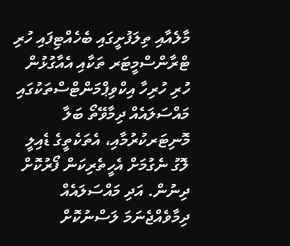މާލެއާއި ތިލަފުށީގައި ބެހެއްޓިފައި ހުރި ޓްރާންސްމީޓަރ ތަކާއި އެއާގުޅުން ހުރި ހުރިހާ އިކްވިޕްމަންޓްސްތަކުގައި މައްސަލައެއް ދިމާވޭތޯ ބަލާ މޮނިޓަރކުރުމާއި، އެތަކެތީގެ ޑެއިލީ ލޮގު ނެގުމަށް އެހީތެރިކަން ފޯރުކޮށް ދިނުން. އަދި މައްސަލައެއް ދިމާވެއްޖެނަމަ ލަސްނުކޮށް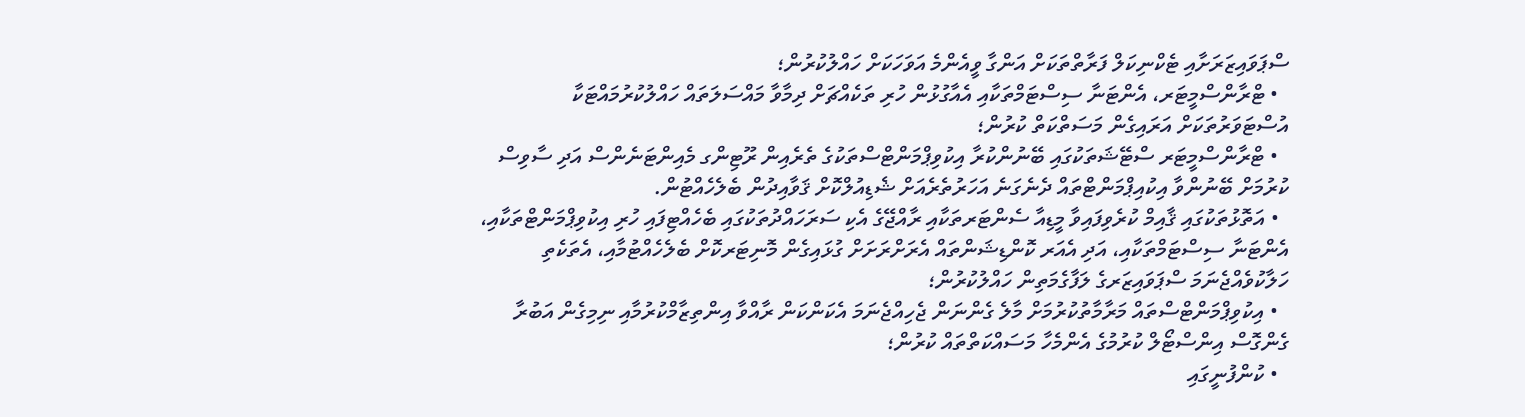ސްޕަވައިޒަރަށާއި ޓެކްނިކަލް ފަރާތްތަކަށް އަންގާ ވީއެންމެ އަވަހަކަށް ހައްލުކުރުން؛
  • ޓްރާންސްމީޓަރ، އެންޓަނާ ސިސްޓަމްތަކާއި އެއާގުޅުން ހުރި ތަކެއްޗަށް ދިމާވާ މައްސަލަތައް ހައްލުކުރުމައްޓަކާ އުސްޓަވަރުތަކަށް އަރައިގެން މަސަތްކަތް ކުރުން؛
  • ޓްރާންސްމީޓަރ ސްޓޭޝަތަކުގައި ބޭނުންކުރާ އިކުވިޕްމަންޓްސްތަކުގެ ތެރެއިން ރޫޓިންގ މެއިންޓަނެންސް އަދި ސާވިސް ކުރުމަށް ބޭނުންވާ އިކުއިޕްމަންޓްތައް ދެނެގަނެ އަހަރުތެރެއަށް ޝެޑިއުލްކޮށް ޤަވާއިދުން ބެލެހެއްޓުން.
  • އަތޮޅުތަކުގައި ޤާއިމް ކުރެވިފައިވާ މީޑިއާ ސެންޓަރތަކާއި ރާއްޖޭގެ އެކި ސަރަހައްދުތަކުގައި ބެހެއްޓިފައި ހުރި އިކުވިޕްމަންޓްތަކާއި، އެންޓަނާ ސިސްޓަމްތަކާއި، އަދި އެއަރ ކޮންޑިޝަންތައް އެރަށްރަށަށް ގުޅައިގެން މޮނިޓަރކޮށް ބެލެހެއްޓުމާއި، އެތަކެތި ހަލާކުވެއްޖެނަމަ ސްޕަވައިޒަރގެ ލަފާގެމަތިން ހައްލުކުރުން؛
  • އިކުވިޕްމަންޓްސްތައް މަރާމާތުކުރުމަށް މާލެ ގެންނަން ޖެހިއްޖެނަމަ އެކަންކަން ރާއްވާ އިންތިޒާމްކުރުމާއި ނިމިގެން އަބުރާ ގެންގޮސް އިންސްޓޯލް ކުރުމުގެ އެންމެހާ މަސައްކަތްތައް ކުރުން؛
  • ކުންފުނީގައި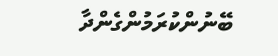ބޭނުންކުރަމުންގެންދާ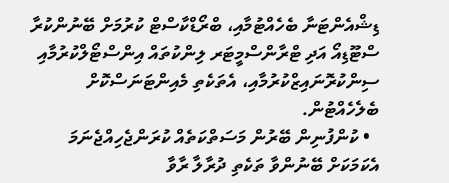ޑިޝްއެންޓަނާ ބެހެއްޓުމާއި، ބްރޯޑްކާސްޓް ކުރުމަށް ބޭނުންކުރާ ސްޓޫޑިއޯ އަދި ޓްރާންސްމީޓަރ ލިންކުތައް އިންސްޓޯލްކުރުމާއި ސިންކުރޮނައިޒްކުރުމާއި، އެތަކެތި މެއިންޓަނަސްކޮށް ބެލެހެއްޓުން.
  • ކުންފުނިން ބޭރުން މަސަތްކަތެއް ކުރަންޖެހިއްޖެނަމަ އެކަމަކަށް ބޭނުންވާ ތަކެތި ދުރާލާ ރާވާ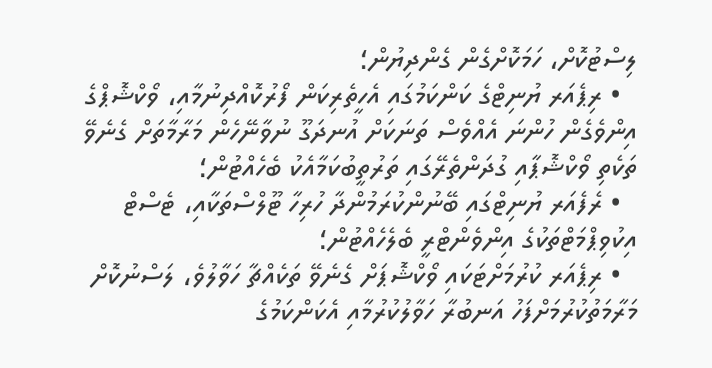ލިސްޓުކޮށް، ހަމަކޮށްގެން ގެންދިޔުން؛
  • ރިޕެއަރ ޔުނިޓްގެ ކަންކަމުގައި އެހީތެރިކަން ފޯރުކޮއްދިނުމާއި، ވޯކްޝޮޕްގެ އިންވެގެން ހުންނަ އެއްވެސް ތަނަކަށް އުނދަގޫ ނުވާނޭހެން މަރާމާތަށް ގެނެވޭ ތަކެތި ވޯކްޝޮޕާއި ގުދަންތެރޭގައި ތަރުތީބުކަމާއެކު ބެހެއްޓުން؛
  • ރެފެއަރ ޔުނިޓްގައި ބޭނުންކުރަމުންދާ ހުރިހާ ޓޫލްސްތަކާއި، ޓެސްޓް އިކުވިޕްމަޓްތަކުގެ އިންވެންޓްރީ ބެލެހެއްޓުން؛
  • ރިޕެއަރ ކުރުމަށްޓަކައި ވޯކްޝޮޕަށް ގެނެވޭ ތަކެއްޗާ ހަވާލުވެ، ލަސްނުކޮށް މަރާމަތުކުރުމަށްފަހު އަނބުރާ ހަވާލުކުރުމާއި އެކަންކަމުގެ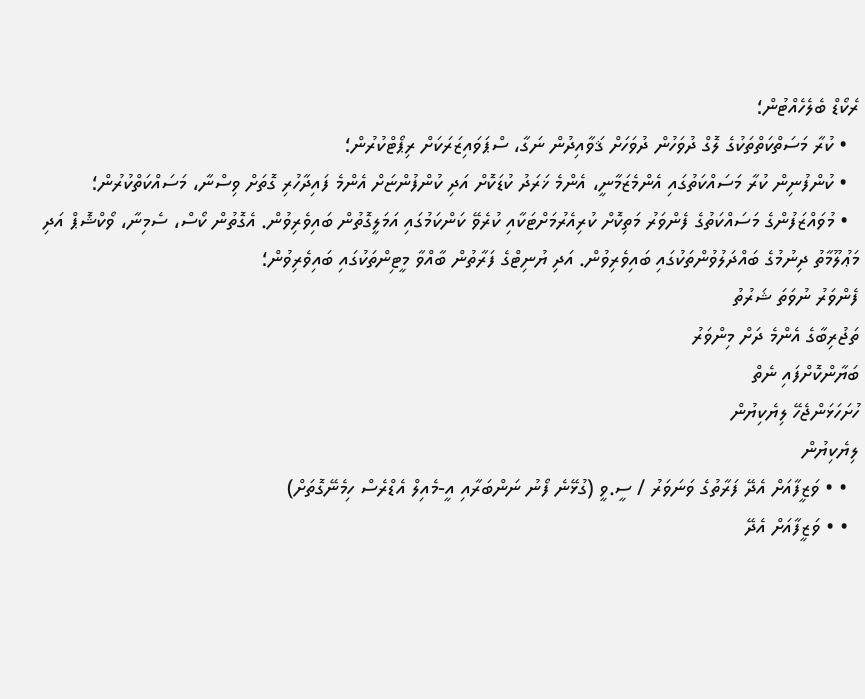ރެކޯޑް ބެލެހެއްޓުން؛
  • ކުރާ މަސަތްކަތްތަކުގެ ލޮގް ދުވަހުން ދުވަހަށް ޤަވާއިދުން ނަގާ، ސްޕަވައިޒަރަކަށް ރިޕޯޓްކުރުން؛
  • ކުންފުނިން ކުރާ މަސައްކަތުގައި އެންމެޒަމާނީ، އެންމެ ޚަރަދު ކުޑަކޮށް އަދި ކުންފުންޏަށް އެންމެ ފައިދާހުރި ގޮތަށް ވިސްނާ، މަސައްކަތްކުރުން؛
  • މުވައްޒަފުންގެ މަސައްކަތުގެ ފެންވަރު މަތިކޮށް ކުރިއެރުމަށްޓަކާއި ކުރެވޭ ކަންކަމުގައި އަމަލީގޮތުން ބައިވެރިވުން. އެގޮތުން ކޯސް، ސެމިނާ، ވޯކްޝޮޕް އަދި މަޢުލޫމާތު ދިނުމުގެ ބައްދަލުވުންތަކުގައި ބައިވެރިވުން. އަދި ޔުނިޓްގެ ފަރާތުން ބާއްވާ މީޓިންތަކުގައި ބައިވެރިވުން؛
ފެންވަރު ނުވަތަ ޝަރުތު
ތަޖުރިބާގެ އެންމެ ދަށް މިންވަރު
ބަޔާންކޮށްފައި ނެތް
ހުށަހަޅަންޖެހޭ ލިޔެކިޔުން
ލިޔެކިޔުން
  • • ވަޒީފާއަށް އެދޭ ފަރާތުގެ ވަނަވަރު / ސީ.ވީ (ގުޅޭނެ ފޯނު ނަންބަރާއި އީ-މެއިލް އެޑްރެސް ހިމެނޭގޮތަށް)
  • • ވަޒީފާއަށް އެދޭ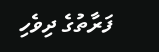ފަރާތުގެ ދިވެހި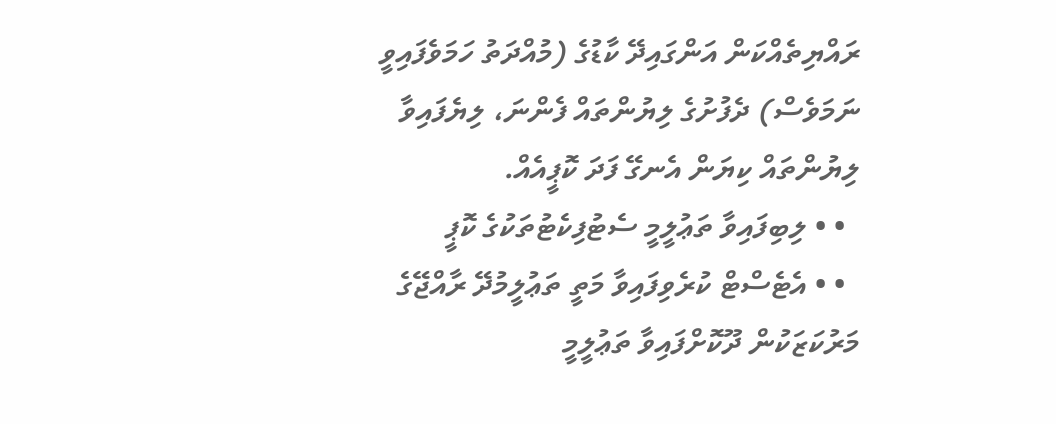ރައްޔިތެއްކަން އަންގައިދޭ ކާޑުގެ (މުއްދަތު ހަމަވެފައިވީ ނަމަވެސް) ދެފުށުގެ ލިޔުންތައް ފެންނަ، ލިޔެފައިވާ ލިޔުންތައް ކިޔަން އެނގޭ ފަދަ ކޮޕީއެއް.
  • • ލިބިފައިވާ ތަޢުލީމީ ސެޓުފިކެޓުތަކުގެ ކޮޕީ
  • • އެޓެސްޓް ކުރެވިފައިވާ މަތީ ތަޢުލީމުދޭ ރާއްޖޭގެ މަރުކަޒަކުން ދޫކޮށްފައިވާ ތަޢުލީމީ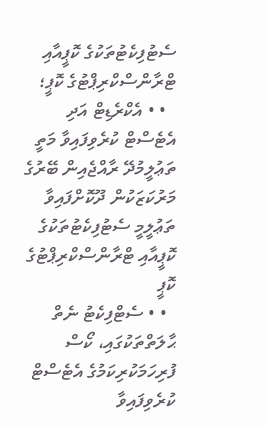ސެޓުފިކެޓުތަކުގެ ކޮޕީއާއި ޓްރާންސްކްރިޕްޓުގެ ކޮޕީ؛
  • • އެކްރެޑިޓް އަދި އެޓެސްޓް ކުރެވިފައިވާ މަތީ ތަޢުލީމުދޭ ރާއްޖެއިން ބޭރުގެ މަރުކަޒަކުން ދޫކޮށްފައިވާ ތަޢުލީމީ ސެޓުފިކެޓުތަކުގެ ކޮޕީއާއި ޓްރާންސްކްރިޕްޓުގެ ކޮޕީ
  • • ސެޓްފިކެޓު ނެތް ޙާލަތްތަކުގައި، ކޯސް ފުރިހަމަކުރިކަމުގެ އެޓެސްޓް ކުރެވިފައިވާ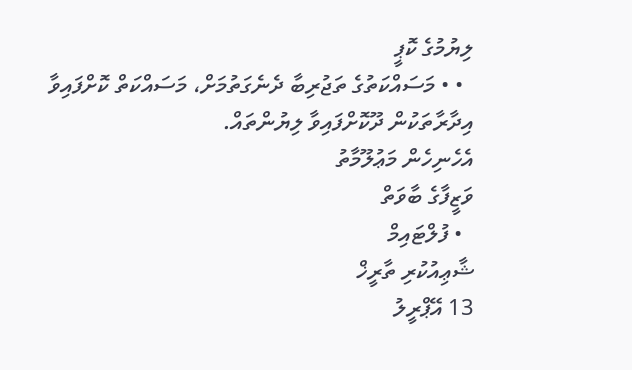ލިޔުމުގެ ކޮޕީ
  • • މަސައްކަތުގެ ތަޖުރިބާ ދެނެގަތުމަށް، މަސައްކަތް ކޮށްފައިވާ އިދާރާތަކުން ދޫކޮށްފައިވާ ލިޔުންތައް.
އެހެނިހެން މަޢުލޫމާތު
ވަޒީފާގެ ބާވަތް
  • ފުލްޓައިމް
ޝާޢިއުކުރި ތާރީޚް
13 އޭޕްރީލު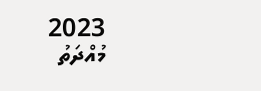2023
މުއްދަތު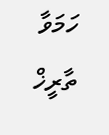ހަމަވާ ތާރީޚް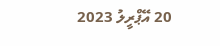20 އޭޕްރީލު 2023